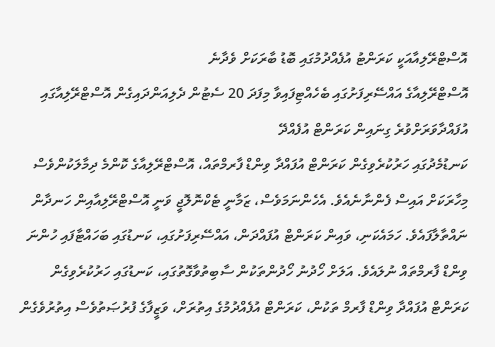އޮސްޓްރޭލިއާއަކީ ކަރަންޓު އުފެއްދުމުގައި ބޮޑު ބާރަކަށް ވެދާނެ
އޮސްޓްރޭލިއާގެ އައްސޭރިފަށުގައި ބެހެއްޓިފައިވާ މިފަދަ 20 ސެޓުން ދެލިއަންދައިގެން އޮސްޓްރޭލިއާގައި އުފައްދާވަރަށްވުރެ ގިނައިން ކަރަންޓް އުފެއްދޭ
ކަނޑުމެދުގައި ހަރުކުރެވިގެން ކަރަންޓް އުފައްދާ ވިންޑް ފާރމްތައް، އޮސްޓްރޭލިއާގެ ކޮންމެ ދިމާލަކުންވެސް މިހާރަކަށް އައިސް ފެންނާނެއެވެ. އެހެންނަމަވެސް، ޒަމާނީ ޓެކްނޮލޮޖީ ވަނީ އޮސްޓްރޭލިއާއިން ހަނދާން ނައްތާލާފައެވެ. ހަމައެކަނި، ވައިން ކަރަންޓް އުފައްދަން، އައްސޭރިފަށުގައި، ކަނޑުގައި ބަހައްޓާފައި ހުންނަ ވިންޑް ފާރމްތައް ނުލައެވެ. އަލަށް ހޯދުނު ހޯދުންތަކުން ސާބިތުވާގޮތުގައި، ކަނޑުގައި ހަރުކުރެވިގެން ކަރަންޓް އުފައްދާ ވިންޑް ފާރމް ތަކުން، ކަރަންޓް އުފެއްދުމުގެ އިތުރަށް، ވަޒީފާގެ ފުރުޞަތުވެސް އިތުރުވެގެން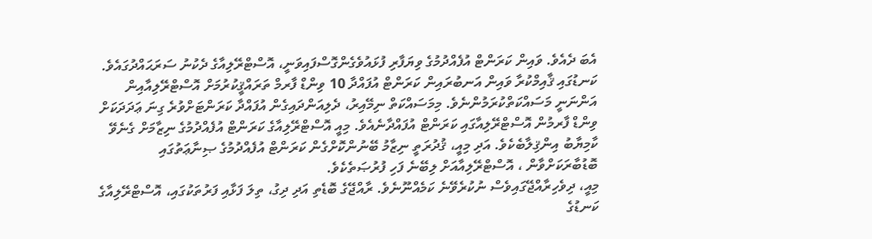އެބަ ދެއެވެ. ވައިން ކަރަންޓް އުފެއްދުމުގެ ވިޔަފާރި ފުޅައުވެގެންގޮސްފައިވަނީ، އޮސްޓްރޭލިއާގެ ދެކުނު ސަރަޙައްދުގައެވެ.
ކަނޑުގައި ޤާއިމްކުރާ ވައިން އަނބުރައިން ކަރަންޓް އުފައްދާ 10 ވިންޑް ފާރމް ތަރައްޤީކުރުމަށް އޮސްޓްރޭލިއާއިން އަންނަނީ މަސައްކަތްކުރަމުންނެވެ. މިމަސައްކަތް ނިމޭއިރު، ދެލިއަންދައިގެން އުފައްދާ ކަރަންޓަށްވުރެ ގިނަ ޢަދަދަކަށް ވިންޑް ފާރމުން އޮސްޓްރޭލިއާގައި ކަރަންޓް އުފައްދާނެއެވެ. މިއީ އޮސްޓްރޭލިއާގެ ކަރަންޓް އުފެއްދުމުގެ ނިޒާމަށް ގެނެވޭ ކާމިޔާބު އިންޤިލާބެކެވެ. އަދި މިއީ، ޤުދުރަތީ ނިޒާމު ބޭނުންކޮށްގެން ކަރަންޓް އުފެއްދުމުގެ ޞިނާޢަތުގައި ބޮޑުބާރަކަށްވާން ، އޮސްޓްރޭލިއާއަށް ލިބޭނެ ފަހި ފުރުޞަތެކެވެ.
މިއީ، ދިވެހިރާއްޖޭގައިވެސް ނުކުރެވޭނެ ކަމެއްނޫނެވެ. ރާއްޖޭގެ ބޮޑެތި އަދި ދިގު، ތިލަ ފަޅާއި ފަރުތަކުގައި، އޮސްޓްރޭލިއާގެ ކަނޑުގެ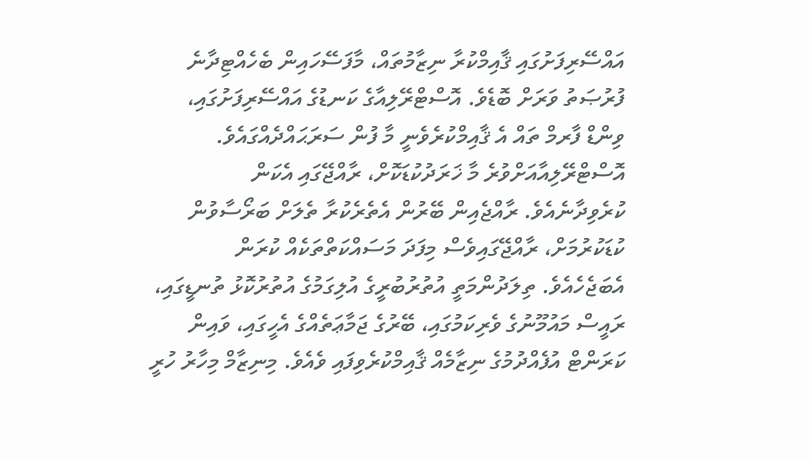އައްސޭރިފަށުގައި ޤާއިމްކުރާ ނިޒާމުތައް، މާފަސޭހައިން ބެހެއްޓިދާނެ ފުރުޞަތު ވަރަށް ބޮޑެވެ. އޮސްޓްރޭލިއާގެ ކަނޑުގެ އައްސޭރިފަށުގައި، ވިންޑް ފާރމް ތައް އެ ޤާއިމްކުރެވެނީ މާ ފުން ސަރަޙައްދެއްގައެވެ. އޮސްޓްރޭލިއާއަށްވުރެ މާ ޚަރަދުކުޑަކޮށް، ރާއްޖޭގައި އެކަން ކުރެވިދާނެއެވެ. ރާއްޖެއިން ބޭރުން އެތެރެކުރާ ތެލަށް ބަރޯސާވުން ކުޑަކުރުމަށް، ރާއްޖޭގައިވެސް މިފަދަ މަސައްކަތްތަކެއް ކުރަން އެބަޖެހެއެވެ. ތިލަދުންމަތީ އުތުރުބުރީގެ އުލިގަމުގެ އުތުރުކޮޅު ތުނޑީގައި، ރައީސް މައުމޫނުގެ ވެރިކަމުގައި، ބޭރުގެ ޖަމާޢަތެއްގެ އެހީގައި، ވައިން ކަރަންޓް އުފެއްދުމުގެ ނިޒާމެއް ޤާއިމްކުރެވިފައި ވެއެވެ. މިނިޒާމް މިހާރު ހުރީ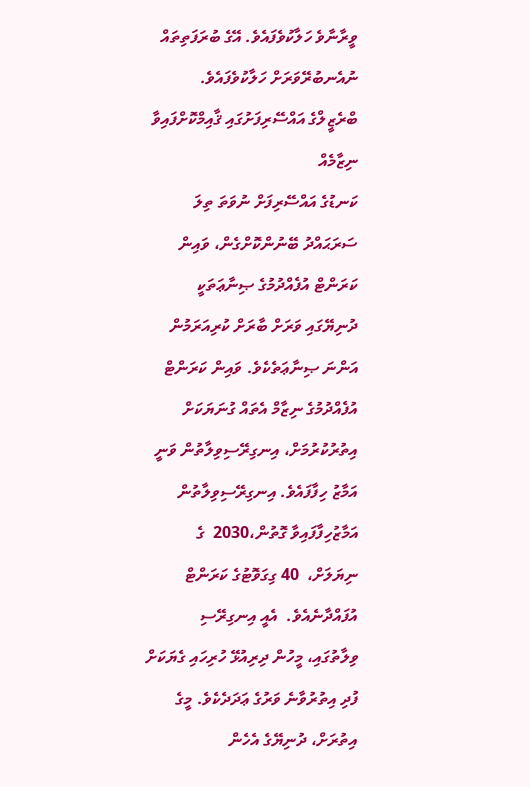ވީރާނާވެ ހަލާކުވެފައެވެ. އޭގެ ބުރަފަތިތައް ނުއެނބުރޭވަރަށް ހަލާކުވެފައެވެ.
ބްރެޒީލްގެ އައްސޭރިފަށުގައި ޤާއިމްކޮށްފައިވާ ނިޒާމެއް
ކަނޑުގެ އައްސޭރިފަށް ނުވަތަ ތިލަ ސަރަޙައްދު ބޭނުންކޮށްގެން، ވައިން ކަރަންޓް އުފެއްދުމުގެ ޞިނާޢަތަކީ ދުނިޔޭގައި ވަރަށް ބާރަށް ކުރިއަރަމުން އަންނަ ޞިނާޢަތެކެވެ. ވައިން ކަރަންޓް އުފެއްދުމުގެ ނިޒާމް އެތައް ގުނަޔަކަށް އިތުރުކުރުމަށް، އިނގިރޭސިވިލާތުން ވަނީ އަމާޒު ހިފާފައެވެ. އިނގިރޭސިވިލާތުން  އަމާޒުހިފާފައިވާ ގޮތުން،2030  ގެ ނިޔަލަށް،  40 ގިގަވޮޓުގެ ކަރަންޓް އުފައްދާނެއެވެ.  އެއީ އިނގިރޭސި ވިލާތުގައި، މީހުން ދިރިއުޅޭ ހުރިހައި ގެޔަކަށް ފުދި އިތުރުވާނެ ވަރުގެ ޢަދަދެކެވެ. މީގެ އިތުރަށް، ދުނިޔޭގެ އެހެން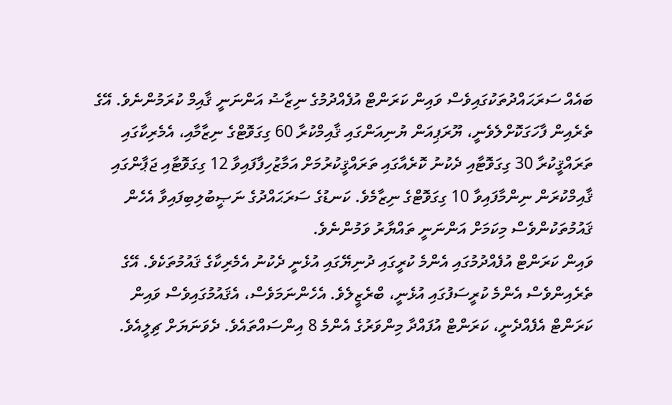ބައެއް ސަރަޙައްދުތަކުގައިވެސް ވައިން ކަރަންޓް އުފެއްދުމުގެ ނިޒާޟު އަންނަނީ ޤާއިމް ކުރަމުންނެވެ. އޭގެ ތެރެއިން ފާހަގަކޮށްލެވެނީ، ޔޫރަޕިއަން ޔުނިއަންގައި ޤާއިމްކުރާ 60 ގިގަވޮޓްގެ ނިޒާމާއި، އެމެރިކާގައި ތަރައްޤީކުރާ 30 ގިގަވޮޓާއި ދެކުނު ކޮރެއާގައި ތަރައްޤީކުރުމަށް އަމާޒުހިފާފައިވާ 12 ގިގަވޮޓާއި ޖަޕާންގައި ޤާއިމްކުރަން ނިންމާފައިވާ 10 ގިގަވޮޓްގެ ނިޒާމެވެ. ކަނޑުގެ ސަރަޙައްދުގެ ނަޞީބުލިބިފައިވާ އެހެން ޤައުމުތަކުންވެސް މިކަމަށް އަންނަނީ ތައްޔާރު ވަމުންނެވެ.
ވައިން ކަރަންޓް އުފެއްދުމުގައި އެންމެ ކުރީގައި ދުނިޔޭގައި އުޅެނީ ދެކުނު އެމެރިކާގެ ޤައުމުތަކެވެ. އޭގެ ތެރެއިންވެސް އެންމެ ކުރީސަފުގައި އުޅެނީ، ބްރެޒީލެވެ. އެހެންނަމަވެސް، އެޤައުމުގައިވެސް ވައިން ކަރަންޓް އެފެއްދެނީ، ކަރަންޓް އުފައްދާ މިންވަރުގެ އެންމެ 8 އިންސައްތައެވެ. ދެވަނަޔަށް ޗިލީއެވެ.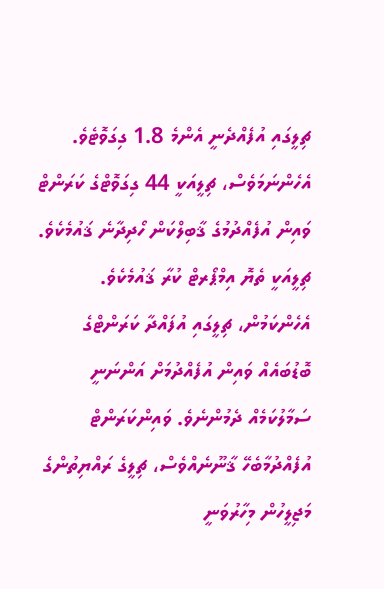ޗިލީގައި އުފެއްދެނީ އެންމެ 1.8 ގިގަވޮޓެވެ. އެހެންނަމަވެސް، ޗިލީއަކީ 44 ގިގަވޮޓްގެ ކަރަންޓް ވައިން އުފެއްދުމުގެ ޤާބިލްކަން ހޯދިދާނެ ޤައުމެކެވެ. ޗިލީއަކީ ތެޔޮ އިމްޕޯރޓް ކުރާ ޤައުމެކެވެ. އެހެންކަމުން، ޗިލީގައި އުފައްދާ ކަރަންޓްގެ ބޮޑުބައެއް ވައިން އުފެއްދުމަށް އަންނަނީ ސަމާލުކަމެއް ދެމުންނެވެ. ވައިންކަރަންޓް އުފެއްދުމާބެހޭ ޤާނޫނެއްވެސް، ޗިލީގެ ރައްޔިތުންގެ މަޖިލީހުން މިހާރުވަނީ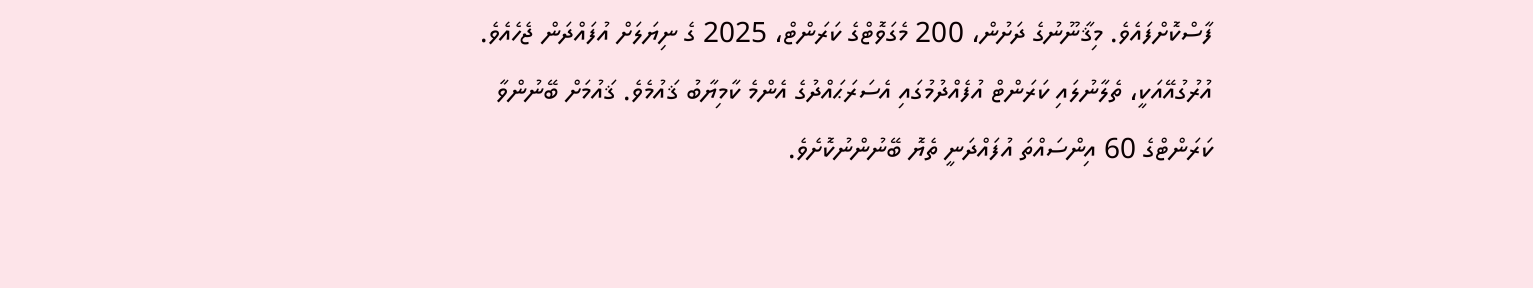ފާސްކޮށްފައެވެ. މިޤާނޫނުގެ ދަށުން، 200 މެގަވޮޓްގެ ކަރަންޓް، 2025 ގެ ނިޔަލަށް އުފައްދަން ޖެހެއެވެ.
އުރުގުއޭއަކީ، ތެލާނުލައި ކަރަންޓް އުފެއްދުމުގައި އެސަރަޙައްދުގެ އެންމެ ކާމިޔާބު ޤައުމެވެ. ޤައުމަށް ބޭނުންވާ ކަރަންޓްގެ 60 އިންސައްތަ އުފައްދަނީ ތެޔޮ ބޭނުންނުކޮށެވެ.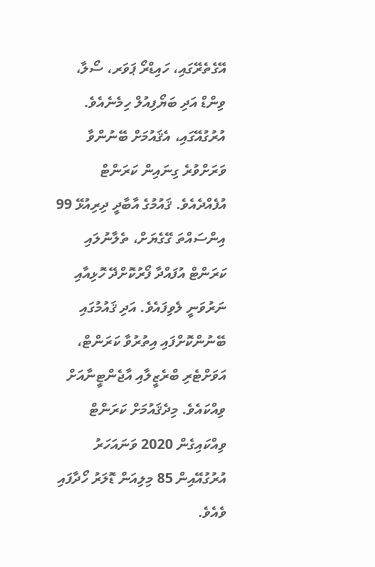އޭގެތެރޭގައި، ހައިޑްރޯ ޕަވަރ، ސޯލާ، ވިންޑް އަދި ބަޔޯފިއުލް ހިމެނެއެވެ. އުރުގުއޭގައި، އެޤައުމަށް ބޭނުންވާ ވަރަށްވުރެ ގިނައިން ކަރަންޓް އުފެއްދެއެވެ. ޤައުމުގެ އާބާދީ ދިރިއުޅޭ 99 އިންސައްތަ ގޭގެޔަށް، ތެލާނުލައި ކަރަންޓް އުފައްދާ ފޯރުކޮށްދޭ ހޮޅިއާއި ނަރުވަނީ ލެވިފައެވެ. އަދި ޤައުމުގައި ބޭނުންކޮށްފައި އިތުރުވާ ކަރަންޓް، އަވަށްޓެރި ބްރެޒީލާއި އާޖެންޓީނާއަށް ވިއްކައެވެ. މިދެޤައުމަށް ކަރަންޓް ވިއްކައިގެން 2020 ވަނައަހަރު އުރުގުއޭއިން 85 މިލިއަން ޑޮލަރު ހޯދާފައި ވެއެވެ.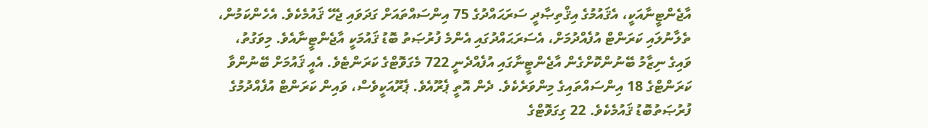އާޖެންޓީނާއަކީ، އެޤައުމުގެ އިޤްތިޞާދީ ސަރަޙައްދުގެ 75 އިންސައްތައަށް ގަދަވައި ޖެހޭ ޤައުމެކެވެ. އެހެންކަމުން، ތެލާނުލައި ކަރަންޓް އުފެއްދުމަށް، އެސަރަޙައްދުގައި އެންމެ ފުރުޞަތު ބޮޑު ޤައުމަކީ އާޖެންޓީނާއެވެ. މިވަގުތު، ވައިގެ ނިޒާމު ބޭނުންކޮށްގެން އާޖެންޓީނާގައި އުފެއްދެނީ 722 މެގަވޮޓްގެ ކަރަންޓެވެ. އެއީ ޤައުމަށް ބޭނުންވާ ކަރަންޓްގެ 18 އިންސައްތައިގެ މިންވަރެކެވެ. ދެން އޮތީ ޕެރޫއެވެ. ޕެރޫއަކީވެސް، ވައިން ކަރަންޓް އުފެއްދުމުގެ ފުރުޞަތުބޮޑު ޤައުމެކެވެ. 22 ގިގަވޮޓްގެ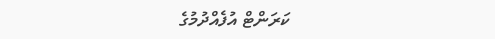ކަރަންޓް އުފެއްދުމުގެ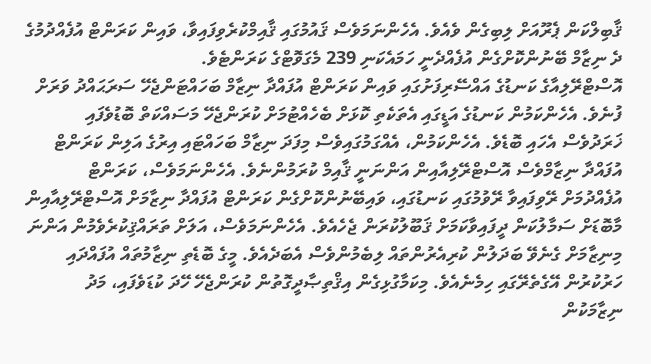ޤާބިލްކަން ޕެރޫއަށް ލިބިގެން ވެއެވެ. އެހެންނަމަވެސް ޤައުމުގައި ޤާއިމްކުރެވިފައިވާ، ވައިން ކަރަންޓް އުފެއްދުމުގެ ދެ ނިޒާމް ބޭނުންކޮށްގެން އުފެއްދެނީ ހަމައެކަނި 239 މެގަވޮޓްގެ ކަރަންޓެވެ.
އޮސްޓްރޭލިއާގެ ކަނޑުގެ އައްސޭރިފަށުގައި ވައިން ކަރަންޓް އުފައްދާ ނިޒާމް ބަހައްޓަންޖެހޭ ސަރަޙައްދު ވަރަށް ފުނެވެ. އެހެންކަމުން ކަނޑުގެ އަޑީގައި އެތަކެތި ކޮޅަށް ބެހެއްޓުމަށް ކުރަންޖެހޭ މަސައްކަތް ބޮޑުވެފައި ޚަރަދުވެސް އެހައި ބޮޑެވެ. އެހެންކަމުން، އެއްގަމުގައިވެސް މިފަދަ ނިޒާމް ބަހައްޓައި އިރުގެ އަލިން ކަރަންޓް އުފައްދާ ނިޒާމްވެސް އޮސްޓްރޭލިއާއިން އަންނަނީ ޤާއިމް ކުރަމުންނެވެ. އެހެންނަމަވެސް، ކަރަންޓް އުފެއްދުމަށް ރޭވިފައިވާ ރޭވުމުގައި ކަނޑުގައި، ވައިބޭނުންކޮށްގެން ކަރަންޓް އުފައްދާ ނިޒާމަށް އޮސްޓްރޭލިއާއިން މާބޮޑަށް ސަމާލުކަން ދީފައިވާކަމަށް ޤަބޫލުކުރަން ޖެހެއެވެ. އެހެންނަމަވެސް، އަލަށް ތަރައްޤިކުރެވެމުން އަންނަ މިނިޒާމަށް ގެނެވޭ ބަދަލުން ކުރިއެރުންތައް ލިބެމުންވެސް އެބަދެއެވެ. މީގެ ބޮޑެތި ނިޒާމުތައް އުފައްދައި ހަރުކުރުން އޭގެތެރޭގައި ހިމެނެއެވެ. މިކަމާގުޅިގެން އިޤްތިޞާދީގޮތުން ކުރަންޖެހޭ ހޭދަ ކުޑަވެފައި، މަދު ނިޒާމަކުން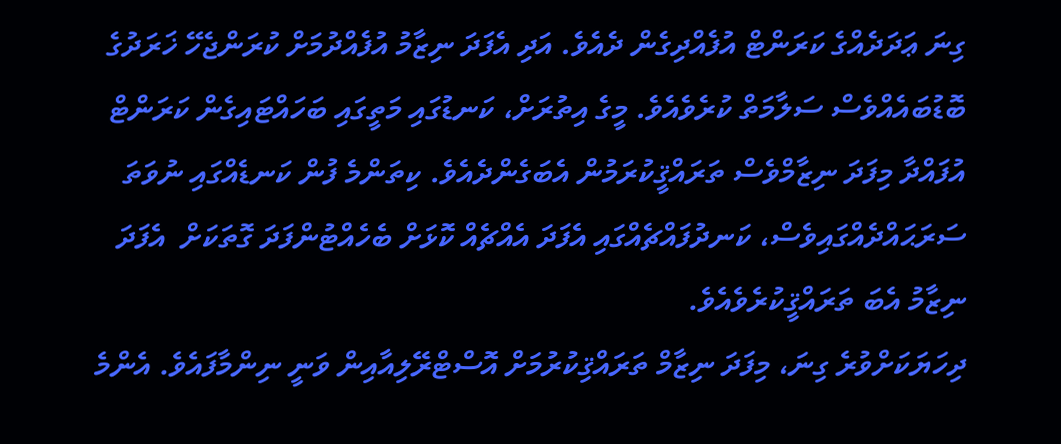ގިނަ ޢަދަދެއްގެ ކަރަންޓް އުފެއްދިގެން ދެއެވެ. އަދި އެފަދަ ނިޒާމު އުފެއްދުމަށް ކުރަންޖެހޭ ޚަރަދުގެ ބޮޑުބައެއްވެސް ސަލާމަތް ކުރެވެއެވެ. މީގެ އިތުރަށް، ކަނޑުގައި މަތީގައި ބަހައްޓައިގެން ކަރަންޓް އުފައްދާ މިފަދަ ނިޒާމްވެސް ތަރައްޤީކުރަމުން އެބަގެންދެއެވެ. ކިތަންމެ ފުން ކަނޑެއްގައި ނުވަތަ ސަރަޙައްދެއްގައިވެސް، ކަނދުފައްޗެއްގައި އެފަދަ އެއްޗެއް ކޮޅަށް ބެހެއްޓުންފަދަ ގޮތަކަށް  އެފަދަ ނިޒާމު އެބަ ތަރައްޤީކުރެވެއެވެ.
ދިހަޔަކަށްވުރެ ގިނަ، މިފަދަ ނިޒާމް ތަރައްޤިކުރުމަށް އޮސްޓްރޭލިއާއިން ވަނީ ނިންމާފައެވެ. އެންމެ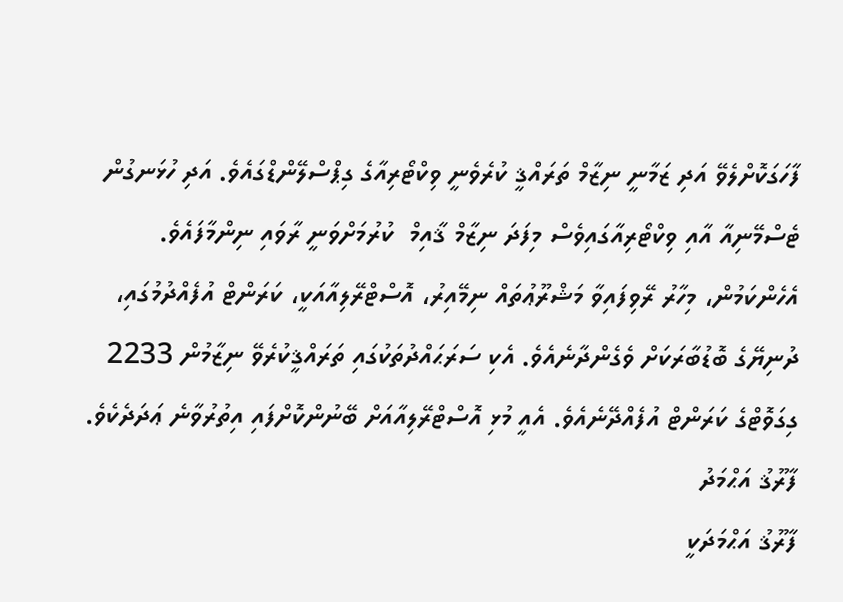ފާހަގަކޮށްލެވޭ އަދި ޒަމާނީ ނިޒާމް ތަރައްޤީ ކުރެވެނީ ވިކްޓޯރިއާގެ ގިޕްސްލޭންޑްގައެވެ. އަދި ހުޅަނގުން ޓެސްމޭނިއާ އާއި ވިކްޓޯރިއާގައިވެސް މިފަދަ ނިޒާމް ޤާއިމް  ކުރުމަށްވަނީ ރާވައި ނިންމާފައެވެ. އެހެންކަމުން، މިހާރު ރޭވިފައިވާ މަޝްރޫޢުތައް ނިމޭއިރު، އޮސްޓްރޭލިއާއަކީ، ކަރަންޓް އުފެއްދުމުގައި، ދުނިޔޭގެ ބޮޑުބާރަކަށް ވެގެންދާނެއެވެ. އެކި ސަރަޙައްދުތަކުގައި ތަރައްޤީކުރެވޭ ނިޒާމުން 2233 ގިގަވޮޓްގެ ކަރަންޓް އުފެއްދޭނެއެވެ. އެއީ މުޅި އޮސްޓްރޭލިއާއަށް ބޭނުންކޮށްފައި އިތުރުވާނެ ޢަދަދެކެވެ.
ފާރޫޤު އަޙްމަދު
ފާރޫޤު އަޙްމަދަކީ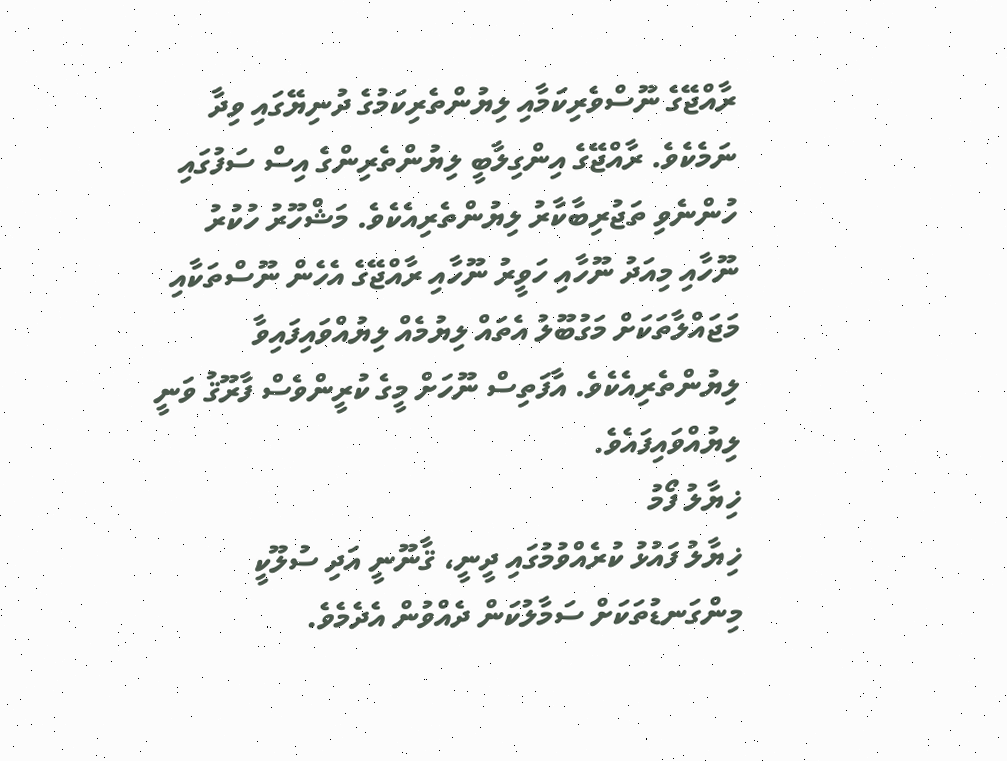ރާއްޖޭގެ ނޫސްވެރިކަމާއި ލިޔުންތެރިކަމުގެ ދުނިޔޭގައި ވިދާ ނަމެކެވެ. ރާއްޖޭގެ އިންގިލާބީ ލިޔުންތެރިންގެ އިސް ސަފުގައި ހުންނެވި ތަޖުރިބާކާރު ލިޔުންތެރިއެކެވެ. މަޝްހޫރު ހުކުރު ނޫހާއި މިއަދު ނޫހާއި ހަވީރު ނޫހާއި ރާއްޖޭގެ އެހެން ނޫސްތަކާއި މަޖައްލާތަކަށް މަގުބޫލު އެތައް ލިޔުމެއް ލިޔުއްވައިފައިވާ ލިޔުންތެރިއެކެވެ. އާފަތިސް ނޫހަށް މީގެ ކުރީންވެސް ފާރޫޤު ވަނީ ލިޔުއްވައިފައެވެ.
ޚިޔާލު ފޯމު
ޚިޔާލު ފައުޅު ކުރެއްވުމުގައި ދީނީ، ޤާނޫނީ އަދި ސުލޫކީ މިންގަނޑުތަކަށް ސަމާލުކަން ދެއްވުން އެދެމެވެ.